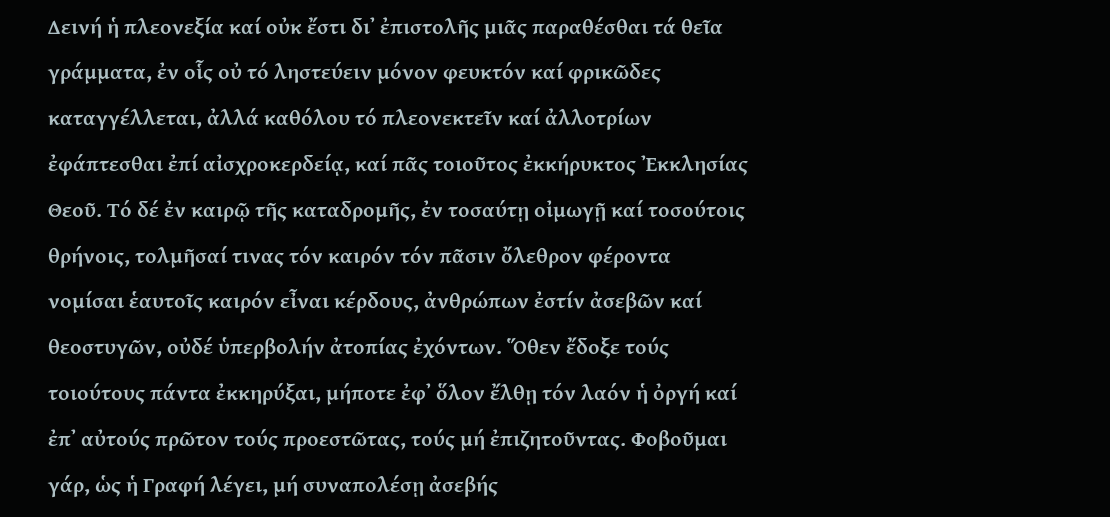Δεινή ἡ πλεονεξία καί οὐκ ἔστι δι᾿ ἐπιστολῆς μιᾶς παραθέσθαι τά θεῖα γράμματα, ἐν οἷς οὐ τό ληστεύειν μόνον φευκτόν καί φρικῶδες καταγγέλλεται, ἀλλά καθόλου τό πλεονεκτεῖν καί ἀλλοτρίων ἐφάπτεσθαι ἐπί αἰσχροκερδείᾳ, καί πᾶς τοιοῦτος ἐκκήρυκτος Ἐκκλησίας Θεοῦ. Τό δέ ἐν καιρῷ τῆς καταδρομῆς, ἐν τοσαύτῃ οἰμωγῇ καί τοσούτοις θρήνοις, τολμῆσαί τινας τόν καιρόν τόν πᾶσιν ὄλεθρον φέροντα νομίσαι ἑαυτοῖς καιρόν εἶναι κέρδους, ἀνθρώπων ἐστίν ἀσεβῶν καί θεοστυγῶν, οὐδέ ὑπερβολήν ἀτοπίας ἐχόντων. Ὅθεν ἔδοξε τούς τοιούτους πάντα ἐκκηρύξαι, μήποτε ἐφ᾿ ὅλον ἔλθῃ τόν λαόν ἡ ὀργή καί ἐπ᾿ αὐτούς πρῶτον τούς προεστῶτας, τούς μή ἐπιζητοῦντας. Φοβοῦμαι γάρ, ὡς ἡ Γραφή λέγει, μή συναπολέσῃ ἀσεβής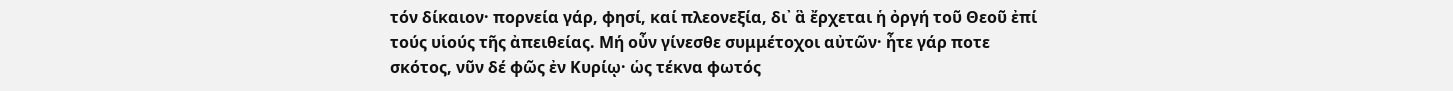τόν δίκαιον· πορνεία γάρ, φησί, καί πλεονεξία, δι᾿ ἃ ἔρχεται ἡ ὀργή τοῦ Θεοῦ ἐπί τούς υἱούς τῆς ἀπειθείας. Μή οὖν γίνεσθε συμμέτοχοι αὐτῶν· ἦτε γάρ ποτε σκότος, νῦν δέ φῶς ἐν Κυρίῳ· ὡς τέκνα φωτός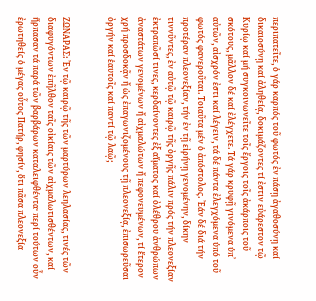περιπατεῖτε, ὁ γάρ καρπός τοῦ φωτός ἐν πάσῃ ἀγαθοσύνῃ καί δικαιοσύνῃ καί ἀληθείᾳ, δοκιμάζοντες τί ἐστιν εὐάρεστον τῷ Κυρίῳ καί μή συγκοινωνεῖτε τοῖς ἔργοις τοῖς ἀκάρποις τοῦ σκότους, μᾶλλον δέ καί ἐλέγχετε. Τά γάρ κρυφῇ γινόμενα ὑπ᾿ αὐτῶν, αἰσχρόν ἐστι καί λέγειν, τά δέ πάντα ἐλεγχόμενα ὑπό τοῦ φωτός φανεροῦται. Τοιαῦτα μέν ὁ ἀπόστολος. Ἐάν δέ διά τήν προτέραν πλεονεξίαν, τήν ἐν τῇ εἰρήνῃ γενομένην, δίκην τιννῦντες, ἐν αὐτῷ τῷ καιρῷ τῆς ὀργῆς πάλιν πρός τήν πλεονεξίαν ἐκτραπῶσί τινες, κερδαίνοντες ἐξ αἵματος καί ὀλέθρου ἀνθρώπων ἀναστάτων γενομένων ἤ αἰχμαλώτων ἤ πεφονευμένων, τί ἕτερον χρή προσδοκᾷν ἤ ὡς ἐπαγωνιζομένους τῇ πλεονεξίᾳ, ἐπισωρεῦσαι ὀργήν καί ἑαυτοῖς καί παντί τῷ λαῷ;


ΖΩΝΑΡΑΣ: Ἐν τῷ καιρῷ τῆς τῶν μαρτύρων λεηλασίας, τινές τῶν διαφυγόντων ἐπῆλθον ταῖς οἰκίαις τῶν αἰχμαλωτισθέντων, καί ἥρπασαν τά παρά τῶν βαρβάρων καταλειφθέντα∙ περί τούτων οὖν ἐρωτηθείς ὁ μέγας οὗτος Πατήρ, φησίν, ὅτι πᾶσα πλεονεξία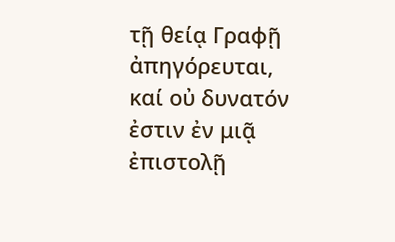τῇ θείᾳ Γραφῇ ἀπηγόρευται, καί οὐ δυνατόν ἐστιν ἐν μιᾷ ἐπιστολῇ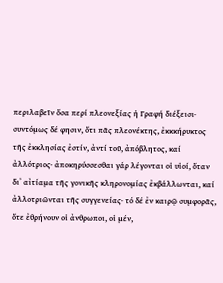περιλαβεῖν ὅσα περί πλεονεξίας ἡ Γραφή διέξεισι∙ συντόμως δέ φησιν, ὅτι πᾶς πλεονέκτης, ἐκκκήρυκτος τῆς ἐκκλησίας ἐστίν, ἀντί τοῦ, ἀπόβλητος, καί ἀλλότριος∙ ἀποκηρύσσεσθαι γάρ λέγονται οἱ υἱοί, ὅταν δι᾿ αἰτίαμα τῆς γονικῆς κληρονομίας ἐκβάλλωνται, καί ἀλλοτριῶνται τῆς συγγενείας∙ τό δέ ἐν καιρῷ συμφορᾶς, ὅτε ἐθρήνουν οἱ ἀνθρωποι, οἱ μέν,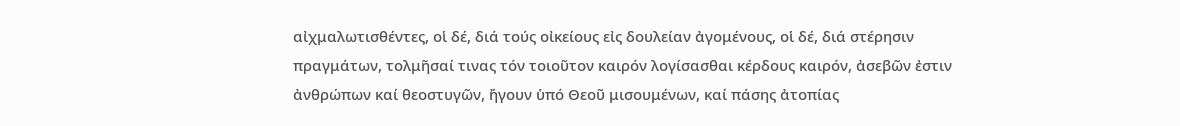αἰχμαλωτισθέντες, οἱ δέ, διά τούς οἰκείους εἰς δουλείαν ἀγομένους, οἱ δέ, διά στέρησιν πραγμάτων, τολμῆσαί τινας τόν τοιοῦτον καιρόν λογίσασθαι κέρδους καιρόν, ἀσεβῶν ἐστιν ἀνθρώπων καί θεοστυγῶν, ἤγουν ὑπό Θεοῦ μισουμένων, καί πάσης ἀτοπίας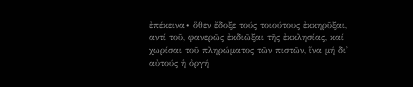ἐπέκεινα∙ ὅθεν ἔδοξε τούς τοιούτους ἐκκηρῦξαι, αντί τοῦ, φανερῶς ἐκδιῶξαι τῆς ἐκκλησίας, καί χωρίσαι τοῦ πληρώματος τῶν πιστῶν, ἵνα μή δι᾿ αὐτούς ἡ ὀργή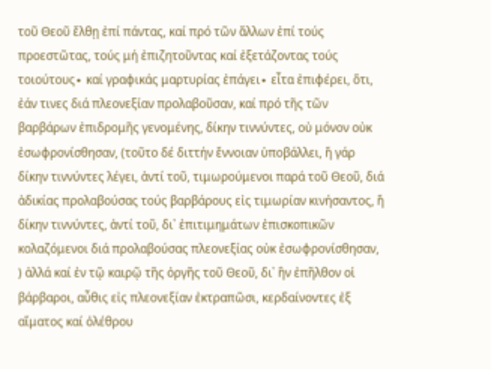τοῦ Θεοῦ ἔλθῃ ἐπί πάντας, καί πρό τῶν ἄλλων ἐπί τούς προεστῶτας, τούς μή ἐπιζητοῦντας καί ἐξετάζοντας τούς τοιούτους∙ καί γραφικάς μαρτυρίας ἐπάγει∙ εἶτα ἐπιφέρει, ὅτι, ἐάν τινες διά πλεονεξίαν προλαβοῦσαν, καί πρό τῆς τῶν βαρβάρων ἐπιδρομῆς γενομένης, δίκην τιννύντες, οὐ μόνον οὐκ ἐσωφρονίσθησαν, (τοῦτο δέ διττήν ἔννοιαν ὑποβάλλει, ἤ γάρ δίκην τιννύντες λέγει, ἀντί τοῦ, τιμωρούμενοι παρά τοῦ Θεοῦ, διά ἀδικίας προλαβούσας τούς βαρβάρους εἰς τιμωρίαν κινήσαντος, ἤ δίκην τιννύντες, ἀντί τοῦ, δι᾿ ἐπιτιμημάτων ἐπισκοπικῶν κολαζόμενοι διά προλαβούσας πλεονεξίας οὐκ ἐσωφρονίσθησαν, ) ἀλλά καί ἐν τῷ καιρῷ τῆς ὀργῆς τοῦ Θεοῦ, δι᾽ ἣν ἐπῆλθον οἱ βάρβαροι, αὖθις εἰς πλεονεξίαν ἐκτραπῶσι, κερδαίνοντες ἐξ αἵματος καί ὀλέθρου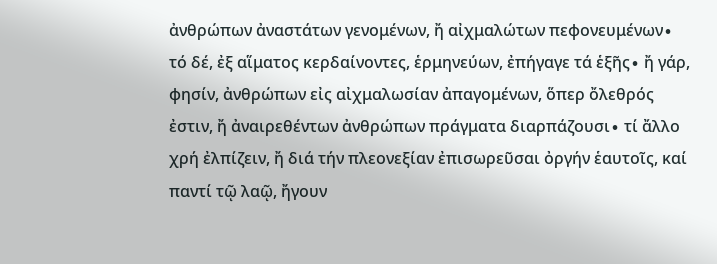ἀνθρώπων ἀναστάτων γενομένων, ἤ αἰχμαλώτων πεφονευμένων∙ τό δέ, ἐξ αἵματος κερδαίνοντες, ἑρμηνεύων, ἐπήγαγε τά ἑξῆς∙ ἤ γάρ, φησίν, ἀνθρώπων εἰς αἰχμαλωσίαν ἀπαγομένων, ὅπερ ὄλεθρός ἐστιν, ἤ ἀναιρεθέντων ἀνθρώπων πράγματα διαρπάζουσι∙ τί ἄλλο χρή ἐλπίζειν, ἤ διά τήν πλεονεξίαν ἐπισωρεῦσαι ὀργήν ἑαυτοῖς, καί παντί τῷ λαῷ, ἤγουν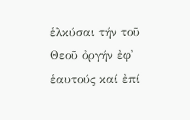ἑλκύσαι τήν τοῦ Θεοῦ ὀργήν ἐφ᾽ ἑαυτούς καί ἐπί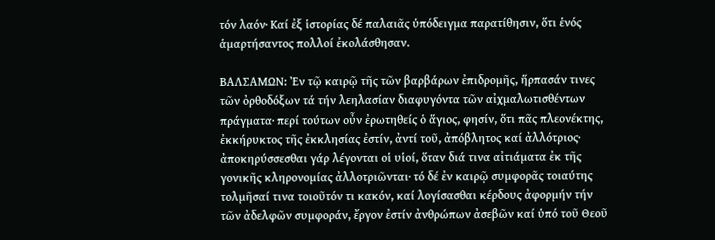τόν λαόν∙ Καί ἐξ ἱστορίας δέ παλαιᾶς ὑπόδειγμα παρατίθησιν, ὅτι ἑνός ἁμαρτήσαντος πολλοί ἐκολάσθησαν.

ΒΑΛΣΑΜΩΝ: Ἐν τῷ καιρῷ τῆς τῶν βαρβάρων ἐπιδρομῆς, ἥρπασάν τινες τῶν ὀρθοδόξων τά τήν λεηλασίαν διαφυγόντα τῶν αἰχμαλωτισθέντων πράγματα∙ περί τούτων οὖν ἐρωτηθείς ὁ ἅγιος, φησίν, ὅτι πᾶς πλεονέκτης, ἐκκήρυκτος τῆς ἐκκλησίας ἐστίν, ἀντί τοῦ, ἀπόβλητος καί ἀλλότριος∙ ἀποκηρύσσεσθαι γάρ λέγονται οἱ υἱοί, ὅταν διά τινα αἰτιάματα ἐκ τῆς γονικῆς κληρονομίας ἀλλοτριῶνται∙ τό δέ ἐν καιρῷ συμφορᾶς τοιαύτης τολμῆσαί τινα τοιοῦτόν τι κακόν, καί λογίσασθαι κέρδους ἀφορμήν τήν τῶν ἀδελφῶν συμφοράν, ἔργον ἐστίν ἀνθρώπων ἀσεβῶν καί ὑπό τοῦ Θεοῦ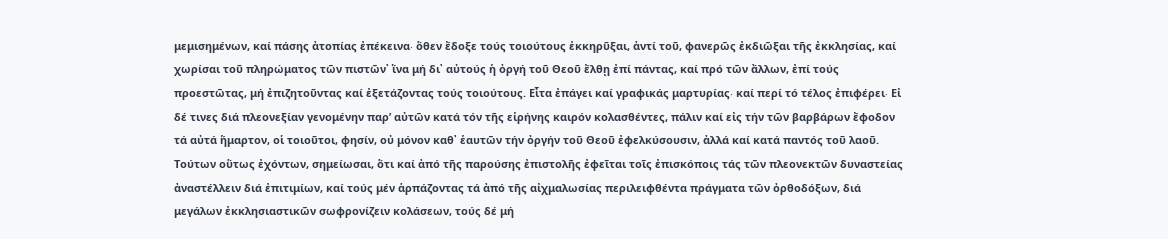μεμισημένων, καί πάσης ἀτοπίας ἐπέκεινα∙ ὅθεν ἔδοξε τούς τοιούτους ἐκκηρῦξαι, ἀντί τοῦ, φανερῶς ἐκδιῶξαι τῆς ἐκκλησίας, καί χωρίσαι τοῦ πληρώματος τῶν πιστῶν᾽ ἵνα μή δι᾿ αὐτούς ἡ ὀργή τοῦ Θεοῦ ἔλθῃ ἐπί πάντας, καί πρό τῶν ἄλλων, ἐπί τούς προεστῶτας, μή ἐπιζητοῦντας καί ἐξετάζοντας τούς τοιούτους. Εἶτα ἐπάγει καί γραφικάς μαρτυρίας∙ καί περί τό τέλος ἐπιφέρει∙ Εἰ δέ τινες διά πλεονεξίαν γενομένην παρ’ αὐτῶν κατά τόν τῆς εἰρήνης καιρόν κολασθέντες, πάλιν καί εἰς τήν τῶν βαρβάρων ἔφοδον τά αὐτά ἥμαρτον, οἱ τοιοῦτοι, φησίν, οὐ μόνον καθ᾽ ἑαυτῶν τήν ὀργήν τοῦ Θεοῦ ἐφελκύσουσιν, ἀλλά καί κατά παντός τοῦ λαοῦ. Τούτων οὕτως ἐχόντων, σημείωσαι, ὅτι καί ἀπό τῆς παρούσης ἐπιστολῆς ἐφεῖται τοῖς ἐπισκόποις τάς τῶν πλεονεκτῶν δυναστείας ἀναστέλλειν διά ἐπιτιμίων, καί τούς μέν ἁρπάζοντας τά ἀπό τῆς αἰχμαλωσίας περιλειφθέντα πράγματα τῶν ὀρθοδόξων, διά μεγάλων ἐκκλησιαστικῶν σωφρονίζειν κολάσεων, τούς δέ μή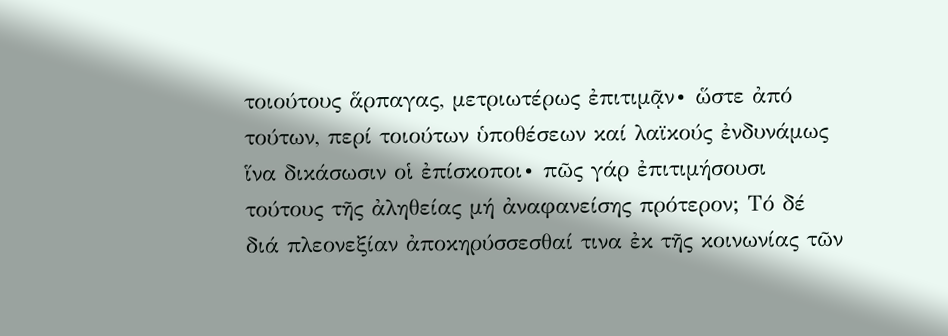τοιούτους ἅρπαγας, μετριωτέρως ἐπιτιμᾷν∙ ὥστε ἀπό τούτων, περί τοιούτων ὑποθέσεων καί λαϊκούς ἐνδυνάμως ἵνα δικάσωσιν οἱ ἐπίσκοποι∙ πῶς γάρ ἐπιτιμήσουσι τούτους τῆς ἀληθείας μή ἀναφανείσης πρότερον; Τό δέ διά πλεονεξίαν ἀποκηρύσσεσθαί τινα ἐκ τῆς κοινωνίας τῶν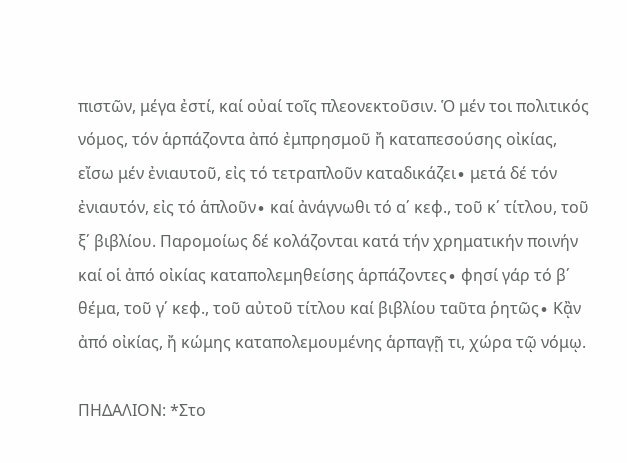πιστῶν, μέγα ἐστί, καί οὐαί τοῖς πλεονεκτοῦσιν. Ὁ μέν τοι πολιτικός νόμος, τόν ἁρπάζοντα ἀπό ἐμπρησμοῦ ἤ καταπεσούσης οἰκίας, εἴσω μέν ἐνιαυτοῦ, εἰς τό τετραπλοῦν καταδικάζει∙ μετά δέ τόν ἐνιαυτόν, εἰς τό ἁπλοῦν∙ καί ἀνάγνωθι τό α΄ κεφ., τοῦ κ΄ τίτλου, τοῦ ξ΄ βιβλίου. Παρομοίως δέ κολάζονται κατά τήν χρηματικήν ποινήν καί οἱ ἀπό οἰκίας καταπολεμηθείσης ἁρπάζοντες∙ φησί γάρ τό β΄ θέμα, τοῦ γ΄ κεφ., τοῦ αὐτοῦ τίτλου καί βιβλίου ταῦτα ῥητῶς∙ Κᾂν ἀπό οἰκίας, ἤ κώμης καταπολεμουμένης ἁρπαγῇ τι, χώρα τῷ νόμῳ.

ΠΗΔΑΛΙΟΝ: *Στο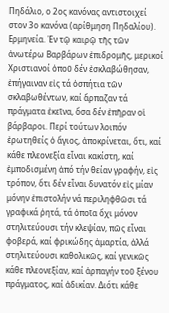Πηδάλιο, ο 2ος κανόνας αντιστοιχεί στον 3ο κανόνα (αρίθμηση Πηδαλίου). Ερμηνεία. Ἐν τῷ καιρῷ τῆς τῶν ἀνωτέρω Βαρβάρων ἐπιδρομῆς, μερικοί Χριστιανοί ὁποῦ δέν ἐσκλαβώθησαν, ἐπήγαιναν εἰς τά ὀσπήτια τῶν σκλαβωθέντων, καί ἅρπαζαν τά πράγματα ἐκεῖνα, ὅσα δέν ἐπῆραν οἱ βάρβαροι. Περί τούτων λοιπόν ἐρωτηθείς ὁ ἅγιος, ἀποκρίνεται, ὅτι, καί κάθε πλεονεξία εἶναι κακίστη, καί ἐμποδισμένη ἀπό τήν θείαν γραφήν, εἰς τρόπον, ὅτι δέν εἶναι δυνατόν εἰς μίαν μόνην ἐπιστολήν νά περιληφθῶσι τά γραφικά ῥητά, τά ὁποῖα ὄχι μόνον στηλιτεύουσι τήν κλεψίαν, πῶς εἶναι φοβερά, καί φρικώδης ἁμαρτία, ἀλλά στηλιτεύουσι καθολικῶς, καί γενικῶς κάθε πλεονεξίαν, καί ἁρπαγήν τοῦ ξένου πράγματος, καί ἀδικίαν. Διότι κάθε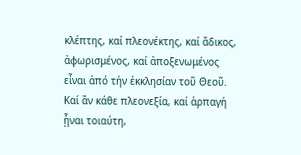κλέπτης, καί πλεονέκτης, καί ἄδικος, ἀφωρισμένος, καί ἀποξενωμένος εἶναι ἀπό τήν ἐκκλησίαν τοῦ Θεοῦ. Καί ἂν κάθε πλεονεξία, καί ἁρπαγή ᾖναι τοιαύτη,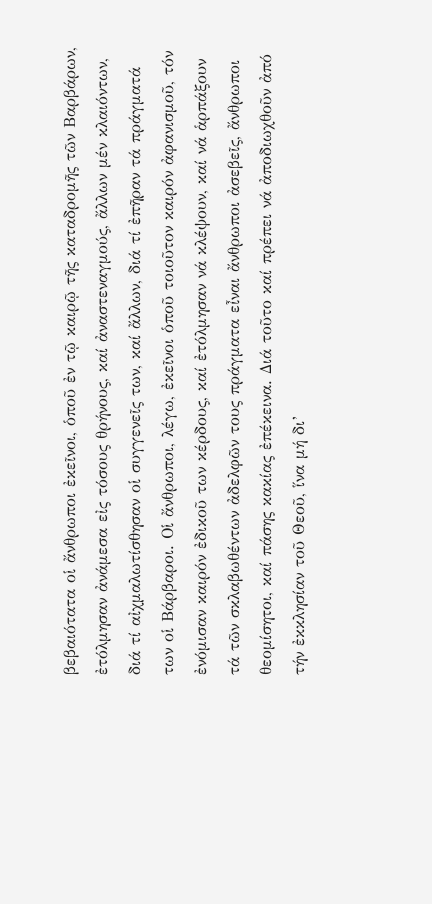βεβαιότατα οἱ ἄνθρωποι ἐκεῖνοι, ὁποῦ ἐν τῷ καιρῷ τῆς καταδρομῆς τῶν Βαρβάρων, ἐτόλμησαν ἀνάμεσα εἰς τόσους θρήνους, καί ἀναστεναγμούς, ἄλλων μέν κλαιόντων, διά τί αἰχμαλωτίσθησαν οἱ συγγενεῖς των, καί ἄλλων, διά τί ἐπῆραν τά πράγματά των οἱ Βάρβαροι. Οἱ ἄνθρωποι, λέγω, ἐκεῖνοι ὁποῦ τοιοῦτον καιρόν ἀφανισμοῦ, τόν ἐνόμισαν καιρόν ἐδικοῦ των κέρδους, καί ἐτόλμησαν νά κλέψουν, καί νά ἁρπάξουν τά τῶν σκλαβωθέντων ἀδελφῶν τους πράγματα εἶναι ἄνθρωποι ἀσεβεῖς, ἄνθρωποι θεομίσητοι, καί πάσης κακίας ἐπέκεινα. Διά τοῦτο καί πρέπει νά ἀποδιωχθοῦν ἀπό τήν ἐκκλησίαν τοῦ Θεοῦ, ἵνα μή δι’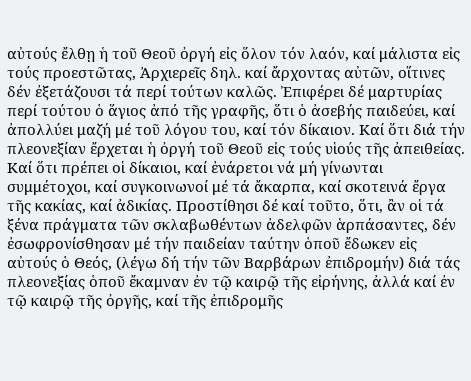αὐτούς ἔλθῃ ἡ τοῦ Θεοῦ ὀργή εἰς ὅλον τόν λαόν, καί μάλιστα εἰς τούς προεστῶτας, Ἀρχιερεῖς δηλ. καί ἄρχοντας αὐτῶν, οἵτινες δέν ἐξετάζουσι τά περί τούτων καλῶς. Ἐπιφέρει δέ μαρτυρίας περί τούτου ὁ ἅγιος ἀπό τῆς γραφῆς, ὅτι ὁ ἀσεβής παιδεύει, καί ἀπολλύει μαζή μέ τοῦ λόγου του, καί τόν δίκαιον. Καί ὅτι διά τήν πλεονεξίαν ἔρχεται ἡ ὀργή τοῦ Θεοῦ εἰς τούς υἱούς τῆς ἀπειθείας. Καί ὅτι πρέπει οἱ δίκαιοι, καί ἐνάρετοι νά μή γίνωνται συμμέτοχοι, καί συγκοινωνοί μέ τά ἄκαρπα, καί σκοτεινά ἔργα τῆς κακίας, καί ἀδικίας. Προστίθησι δέ καί τοῦτο, ὅτι, ἂν οἱ τά ξένα πράγματα τῶν σκλαβωθέντων ἀδελφῶν ἁρπάσαντες, δέν ἐσωφρονίσθησαν μέ τήν παιδείαν ταύτην ὁποῦ ἔδωκεν εἰς αὐτούς ὁ Θεός, (λέγω δή τήν τῶν Βαρβάρων ἐπιδρομήν) διά τάς πλεονεξίας ὁποῦ ἔκαμναν ἐν τῷ καιρῷ τῆς εἰρήνης, ἀλλά καί ἐν τῷ καιρῷ τῆς ὀργῆς, καί τῆς ἐπιδρομῆς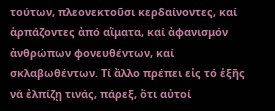τούτων, πλεονεκτοῦσι κερδαίνοντες, καί ἁρπάζοντες ἀπό αἵματα, καί ἀφανισμόν ἀνθρώπων φονευθέντων, καί σκλαβωθέντων. Τί ἄλλο πρέπει εἰς τό ἑξῆς νά ἐλπίζῃ τινάς, πάρεξ, ὅτι αὐτοί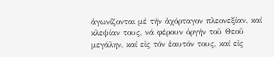ἀγωνίζονται μέ τήν ἀχόρταγον πλεονεξίαν, καί κλεψίαν τους, νά φέρουν ὀργήν τοῦ Θεοῦ μεγάλην, καί εἰς τόν ἑαυτόν τους, καί εἰς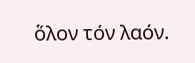ὅλον τόν λαόν.